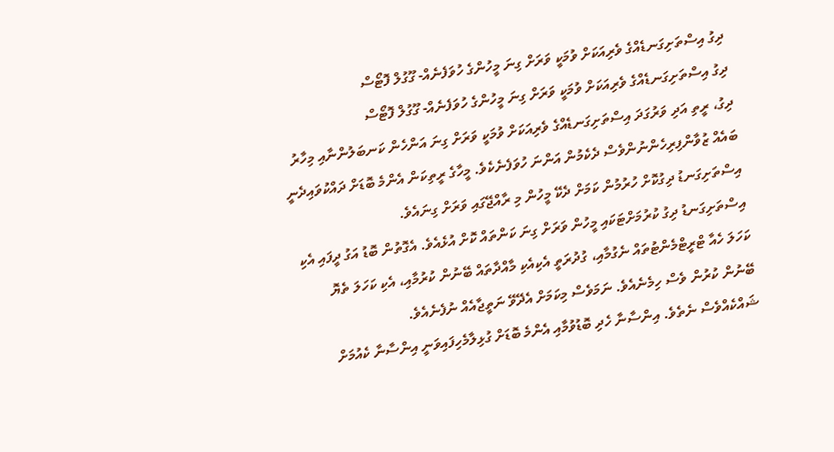ދިގު އިސްތަށިގަނޑެއްގެ ވެރިއަކަށް ވުމަކީ ވަރަށް ގިނަ މީހުންގެ ހުވަފެނެއް- ގޫގުލް ފޮޓޯސް
ދިގު އިސްތަށިގަނޑެއްގެ ވެރިއަކަށް ވުމަކީ ވަރަށް ގިނަ މީހުންގެ ހުވަފެނެއް- ގޫގުލް ފޮޓޯސް
ދިގު، ރީތި އަދި ވަރުގަދަ އިސްތަށިގަނޑެއްގެ ވެރިއަކަށް ވުމަކީ ވަރަށް ގިނަ އަންހެން ކަނބަލުންނާއި މިހާރު ބައެއް ޒުވާންފިރިހެންނުންވެސް ދެކެމުން އަންނަ ހުވަފެނެކެވެ. މީހާގެ ރީތިކަން އެންމެ ބޮޑަށް ދައްކުވައިދެނީ އިސްތަށިގަނޑު ދިގުކޮށް ހުރުމުން ކަމަށް ދެކޭ މީހުން މި ރާއްޖޭގައި ވަރަށް ގިނައެވެ.
އިސްތަށިގަނޑު ދިގު ކުރުމަށްޓަކައި މީހުން ވަރަށް ގިނަ ކަންތައް ކޮށް އުޅެއެވެ. އެގޮތުން ބޮޑު އަގު ދީފައި އެކި ކަހަލަ ހެއާ ޓްރީޓްމެންޓުތައް ނެގުމާއި، ގުދުރަތީ އެކިއެކި މާއްދާތައް ބޭނުން ކުރުމާއި، އެކި ކަހަލަ ތެޔޮ ބޭނުން ކުރުން ވެސް ހިމެނެއެވެ. ނަމަވެސް މިކަމަށް އެދޭވޭ ނަތީޖާއެއް ނުފެނެއެވެ.
ޝައްކެއްވެސް ނެތެވެ. އިންސާނާ ހެދި ބޮޑުވުމާއި އެންމެ ބޮޑަށް ގުޅިލާމެހިފައިވަނީ އިންސާނާ ކެއުމަށް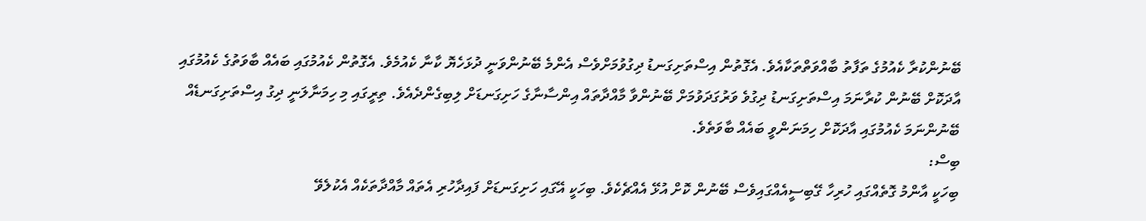ބޭނުންކުރާ ކެއުމުގެ ތަފާތު ބާއްވަތްތަކާއެވެ. އެގޮތުން އިސްތަށިގަނޑު ދިގުވުމަށްވެސް އެންމެ ބޭނުންވަނީ ދުޅަހެޔޮ ކާނާ ކެއުމެވެ. އެގޮތުން ކެއުމުގައި ބައެއް ބާވަތުގެ ކެއުމުގައި އާދަކޮށް ބޭނުން ކުރާނަމަ އިސްތަށިގަނޑު ދިގުވެ ވަރުގަދަވުމަށް ބޭނުންވާ މާއްދާތައް އިންސާނާގެ ހަށިގަނޑަށް ލިބިގެންދެއެވެ. ތިރީގައި މި ހިމަނާލަނީ ދިގު އިސްތަށިގަނޑެއް ބޭނުންނަމަ ކެއުމުގައި އާދަކޮށް ހިމަނަންވީ ބައެއް ބާވަތެވެ.
ބިސް:
ބިހަކީ އާންމު ގޮތެއްގައި ހުރިހާ ގޭބިސީއެއްގައިވެސް ބޭނުން ކޮށް އުޅޭ އެއްޗެކެވެ. ބިހަކީ އޭގައި ހަށިގަނޑަށް ފައިދާހުރި އެތައް މާއްދާތަކެއް އެކުލެވޭ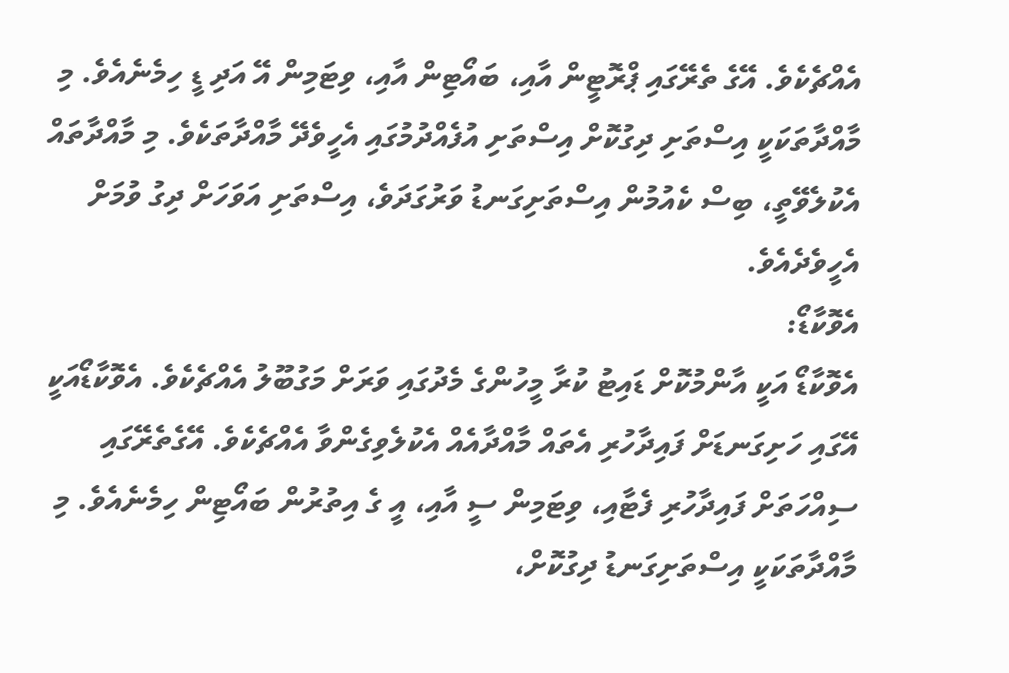އެއްޗެކެވެ. އޭގެ ތެރޭގައި ޕްރޮޓީން އާއި، ބައޯޓިން އާއި، ވިޓަމިން އޭ އަދި ޑީ ހިމެނެއެވެ. މި މާއްދާތަކަކީ އިސްތަށި ދިގުކޮށް އިސްތަށި އުފެއްދުމުގައި އެހީވެދޭ މާއްދާތަކެވެ. މި މާއްދާތައް އެކުލެވޭތީ، ބިސް ކެއުމުން އިސްތަށިގަނޑު ވަރުގަދަވެ، އިސްތަށި އަވަހަށް ދިގު ވުމަށް އެހީވެދެއެވެ.
އެވޮކާޑޯ:
އެވޮކާޑޯ އަކީ އާންމުކޮށް ޑައިޓު ކުރާ މީހުންގެ މެދުގައި ވަރަށް މަގުބޫލު އެއްޗެކެވެ. އެވޮކާޑޯއަކީ އޭގައި ހަށިގަނޑަށް ފައިދާހުރި އެތައް މާއްދާއެއް އެކުލެވިގެންވާ އެއްޗެކެވެ. އޭގެތެރޭގައި ސިއްހަތަށް ފައިދާހުރި ފެޓާއި، ވިޓަމިން ސީ އާއި، އީ ގެ އިތުރުން ބައޯޓިން ހިމެނެއެވެ. މި މާއްދާތަކަކީ އިސްތަށިގަނޑު ދިގުކޮށް،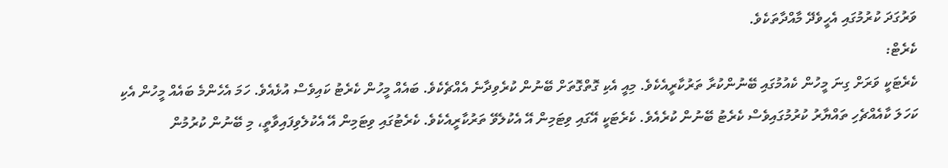ވަރުގަދަ ކުރުމުގައި އެހީވެދޭ މާއްދާތަކެވެ.
ކެރެޓް:
ކެރެޓަކީ ވަރަށް ގިނަ މީހުން ކެއުމުގައި ބޭނުންކުރާ ތަރުކާރީއެކެވެ. މިއީ އެކި ގޮތްގޮތަށް ބޭނުން ކުރެވިދާނެ އެއްޗެކެވެ. ބައެއް މީހުން ކެރެޓު ކައިވެސް އުޅެއެވެ. ހަމަ އެހެންމެ ބައެއް މީހުން އެކި ކަހަލަ ކާއެއްޗެހި ތައްޔާރު ކުރުމުގައިވެސް ކެރެޓު ބޭނުން ކުރެއެވެ. ކެރެޓަކީ އޭގައި ވިޓަމިން އޭ އެކުލެވޭ ތަރުކާރީއެކެވެ. ކެރެޓުގައި ވިޓަމިން އޭ އެކުލެވިފައިވާތީ، މި ބޭނުން ކުރުމުން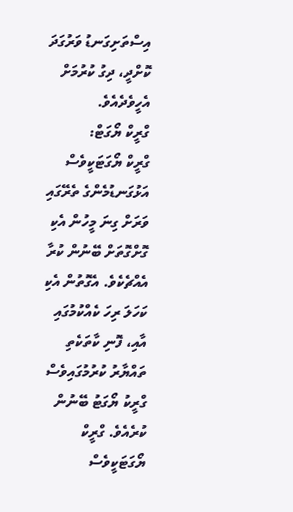އިސްތަށިގަނޑު ވަރުގަދަ ކޮށްދީ، ދިގު ކުރުމަށް އެހީވެދެއެވެ.
ގްރީކް ޔޯގަޓް:
ގްރީކް ޔޯގަޓަކީވެސް އަޅުގަނޑުމެންގެ ތެރޭގައި ވަރަށް ގިނަ މީހުން އެކި ގޮށްގޮތަށް ބޭނުން ކުރާ އެއްޗެކެވެ. އެގޮތުން އެކި ކަހަލަ ރިހަ ކެއްކުމުގައި އާއި، ފޮނި ކާތަކެތި ތައްޔާރު ކުރުމުގައިވެސް ގްރީކު ޔޯގަޓު ބޭނުން ކުރެއެވެ. ގްރީކް ޔޯގަޓަކީވެސް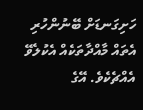ހަށިގަނޑަށް ބޭނުންހުރި އެތައް މާއްދާތަކެއް އެކުލެވޭ އެއްޗެކެވެ. އޭގެ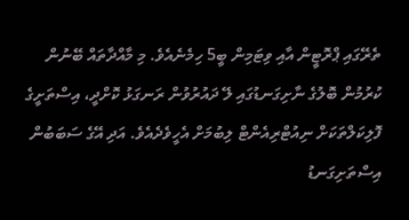ތެރޭގައި ޕްރޮޓީން އާއި ވިޓަމިން ބީ5 ހިމެނެއެވެ. މި މާއްދާތައް ބޭނުން ކުރުމުން ބޮލުގެ ނާށިގަނޑުގައި ލޭ ދައުރުވުން ރަނގަޅު ކޮށްދީ، އިސްތަށީގެ ފޮލިކަލްތަކަށް ނިއުޓްރިއެންޓް ލިބުމަށް އެހީވެދެއެވެ. އަދި އޭގެ ސަބަބުން އިސްތަށިގަނޑު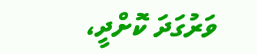ވަރުގަދަ ކޮށްދީ،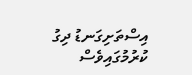އިސްތަށިގަނޑު ދިގު ކުރުމުގައިވެސް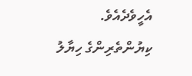އެހީވެދެއެވެ.
ކިޔުންތެރިންގެ ހިޔާލު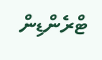ޓްރެންޑިން